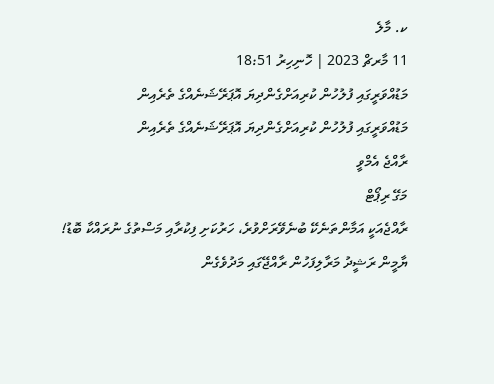ކ. މާލެ
11 މާރޗް 2023 | ހޮނިހިރު 18:51
މަޑުއްވަރީގައި ފުލުހުން ކުރިއަށްގެންދިޔަ އޮޕަރޭޝަނެއްގެ ތެރެއިން
މަޑުއްވަރީގައި ފުލުހުން ކުރިއަށްގެންދިޔަ އޮޕަރޭޝަނެއްގެ ތެރެއިން
ރާއްޖެ އެމްވީ
މަގޭ ރިޕޯޓް
ރާއްޖެއަކީ އަމާންތަނެކޭ ބުނެވޭރަށްވުރެ، ހަރުކަށި ފިކުރާއި މަސްތުގެ ނުރައްކާ ބޮޑު!
ޔާމީން ރަޝީދު މަރާލިފަހުން ރާއްޖޭގައި މަދުވެގެން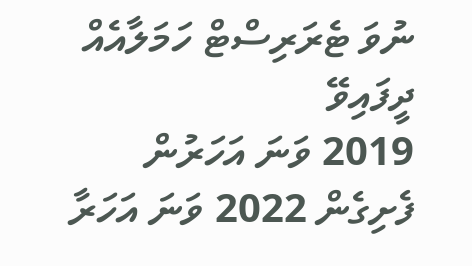ނުވަ ޓެރަރިސްޓް ހަމަލާއެއް ދީފައިވޭ
2019 ވަނަ އަހަރުން ފެށިގެން 2022 ވަނަ އަހަރާ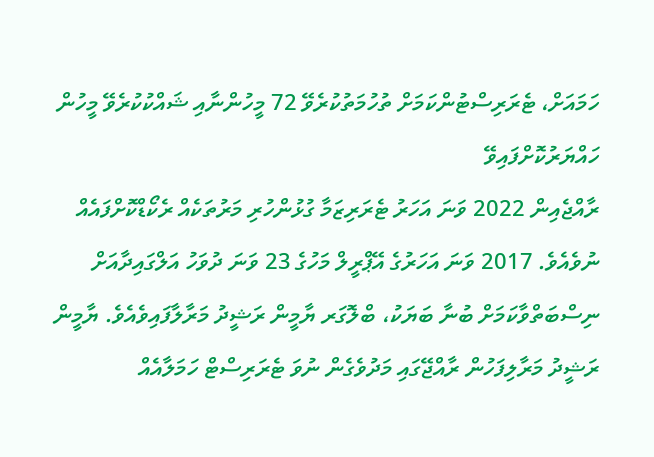ހަމައަށް، ޓެރަރިސްޓުންކަމަށް ތުހުމަތުކުރެވޭ 72 މީހުންނާއި ޝައްކުކުރެވޭ މީހުން ހައްޔަރުކޮށްފައިވޭ
ރާއްޖެއިން 2022 ވަނަ އަހަރު ޓެރަރިޒަމާ ގުޅުންހުރި މަރުތަކެއް ރެކޯޑްކޮށްފައެއް ނުވެއެވެ. 2017 ވަނަ އަހަރުގެ އޭޕްރީލް މަހުގެ 23 ވަނަ ދުވަހު އަލްގައިދާއަށް ނިސްބަތްވާކަމަށް ބުނާ ބަޔަކު، ބްލޮގަރ ޔާމީން ރަޝީދު މަރާލާފައިވެއެވެ. ޔާމީން ރަޝީދު މަރާލިފަހުން ރާއްޖޭގައި މަދުވެގެން ނުވަ ޓެރަރިސްޓް ހަމަލާއެއް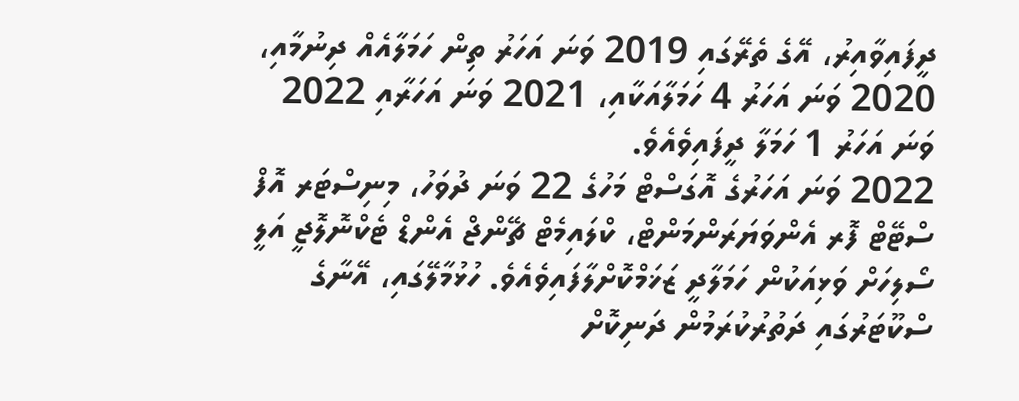ދީފައިވާއިރު، އޭގެ ތެރޭގައި 2019 ވަނަ އަހަރު ތިން ހަމަލާއެއް ދިނުމާއި، 2020 ވަނަ އަހަރު 4 ހަމަލާއަކާއި، 2021 ވަނަ އަހަރާއި 2022 ވަނަ އަހަރު 1 ހަމަލާ ދީފައިވެއެވެ.
2022 ވަނަ އަހަރުގެ އޮގަސްޓް މަހުގެ 22 ވަނަ ދުވަހު، މިނިސްޓަރ އޮފް ސްޓޭޓް ފޮރ އެންވަޔަރަންމަންޓް، ކްލައިމެޓް ޗޭންޖް އެންޑް ޓެކްނޮލޮޖީ އަލީ ސޯލިހަށް ވަޅިއަކުން ހަމަލާދީ ޒަޚަމްކޮށްލާފައިވެއެވެ. ހުޅުމާލޭގައި، އޭނާގެ ސްކޫޓަރުގައި ދަތުރުކުރަމުން ދަނިކޮށް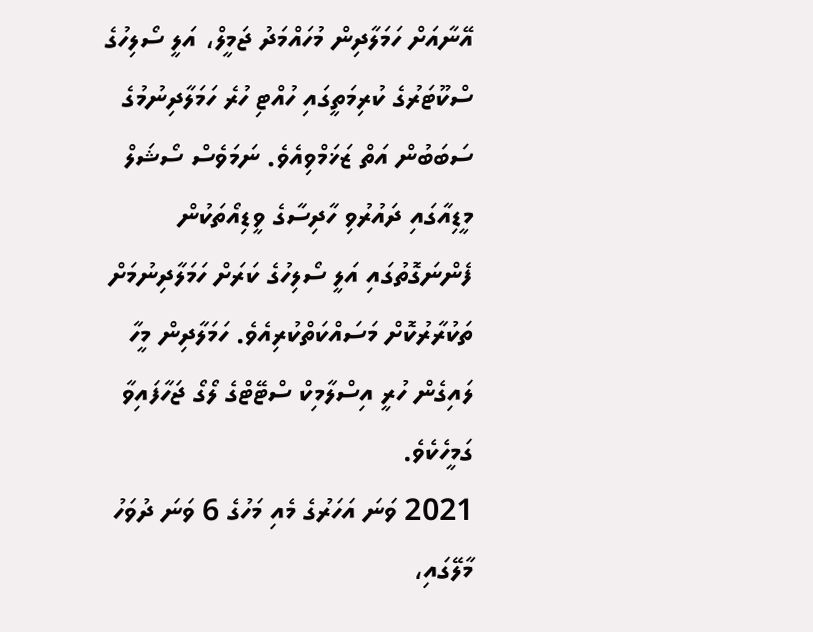އޭނާއަށް ހަމަލާދިން މުހައްމަދު ޖަމީލް، އަލީ ސޯލިހުގެ ސްކޫޓަރުގެ ކުރިމަތީގައި ހުއްޓި ހުރެ ހަމަލާދިނުމުގެ ސަބަބުން އަތް ޒަޚަމްވިއެވެ. ނަމަވެސް ސޯޝަލް މީޑިއާގައި ދައުރުވި ހާދިސާގެ ވީޑިއޯތަކުން ފެންނަގޮތުގައި އަލީ ސޯލިހުގެ ކަރަށް ހަމަލާދިނުމަށް ތަކުރާރުކޮށް މަސައްކަތްކުރިއެވެ. ހަމަލާދިން މީހާ ލައިގެން ހުރީ އިސްލާމިކް ސްޓޭޓްގެ ލޯގޯ ޖަހާފައިވާ ގަމީހެކެވެ.
2021 ވަނަ އަހަރުގެ މެއި މަހުގެ 6 ވަނަ ދުވަހު މާލޭގައި،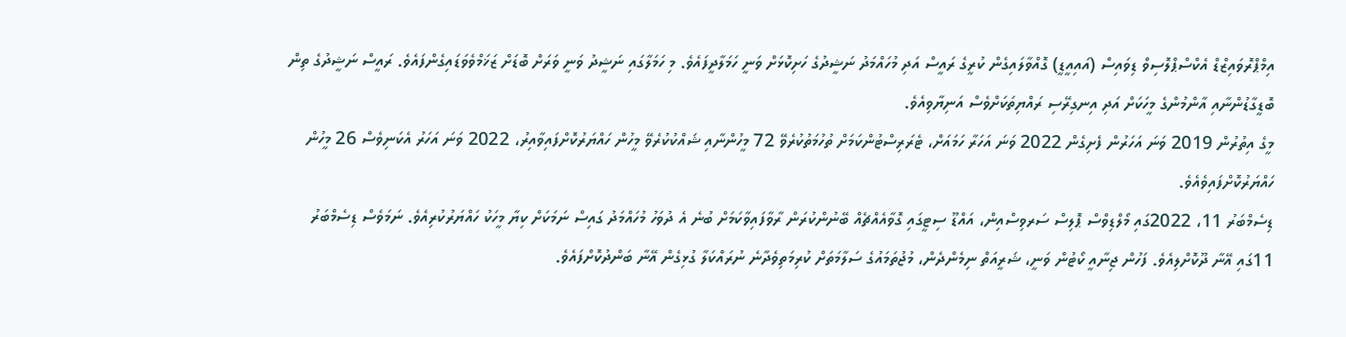އިމްޕްރޮވައިޒްޑް އެކްސްޕްލޮސިވް ޑިވައިސް (އައިއީޑީ) ގޮއްވާލައިގެން ކުރީގެ ރައީސް އަދި މުހައްމަދު ނަޝީދުގެ ހަށިކޮޅަށް ވަނީ ހަމަލާދީފައެވެ. މި ހަމަލާގައި ނަޝީދު ވަނީ ވަރަށް ބޮޑަށް ޒަޚަމްވެވަޑައިގެންފައެވެ. ރައީސް ނަޝީދުގެ ތިން ބޮޑީގާޑުންނާއި އާންމުންގެ މީހަކަށް އަދި އިނގިރޭސި ރައްޔިތަކަށްވެސް އަނިޔާވިއެވެ.
މީގެ އިތުރުން 2019 ވަނަ އަހަރުން ފެށިގެން 2022 ވަނަ އަހަރާ ހަމައަށް، ޓެރަރިސްޓުންކަމަށް ތުހުމަތުކުރެވޭ 72 މީހުންނާއި ޝައްކުކުރެވޭ މީހުން ހައްޔަރުކޮށްފައިވާއިރު، 2022 ވަނަ އަހަރު އެކަނިވެސް 26 މީހުން ހައްޔަރުކޮށްފައިވެއެވެ.
ޑިސެމްބަރު 11، 2022ގައި މޯލްޑިވްސް ޕޮލިސް ސަރވިސްއިން، އައްޑޫ ސިޓީގައި ގޮވާއެއްޗެއް ބޭނުންކުރަން ރާވާފައިވާކަމަށް ބުނެ އެ ދުވަހު މުހައްމަދު ގައިސް ނަމަކަށް ކިޔާ މީހަކު ހައްޔަރުކުރިއެވެ. ނަމަވެސް ޑިސެމްބަރު 11ގައި އޭނާ ދޫކޮށްލިއެވެ. ފަހުން ޖިނާއީ ކޯޓުން ވަނީ، ޝަރީއަތް ނިމެންދެން، މުޖުތަމައުގެ ސަލާމަތަށް ކުރިމަތިވެދާނެ ނުރައްކަލާ ގުޅިގެން އޭނާ ބަންދުކޮށްފައެވެ.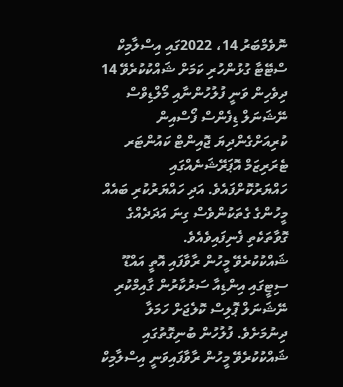ނޮވެމްބަރު 14، 2022ގައި އިސްލާމިކް ސްޓޭޓާ ގުޅުންހުރި ކަމަށް ޝައްކުކުރެވޭ 14 ދިވެހިން ވަނީ ފުލުހުންނާއި މޯލްޑިވްސް ނޭޝަނަލް ޑިފެންސް ފޯސްއިން ކުރިއަށްގެންދިޔަ ޖޮއިންޓް ކައުންޓަރ ޓެރަރިޒަމް އޮޕަރޭޝަނެއްގައި ހައްޔަރުކޮށްފައެވެ. އަދި ހައްޔަރުކުރި ބައެއް މީހުންގެ ގެތަކުންވެސް ގިނަ އަދަދެއްގެ ގޮވާތަކެތި ފެނިފައިވެއެވެ.
ޝައްކުކުރެވޭ މީހުން ރާވާފައި އޮތީ އައްޑޫ ސިޓީގައި އިންޑިއާ ސަރުކާރުން ގާއިމްކުރި ނޭޝަނަލް ޕޮލިސް ކޮލެޖަށް ހަމަލާ ދިނުމަށެވެ. ފުލުހުން ބުނިގޮތުގައި ޝައްކުކުރެވޭ މީހުން ރާވާފައިވަނީ އިސްލާމިކް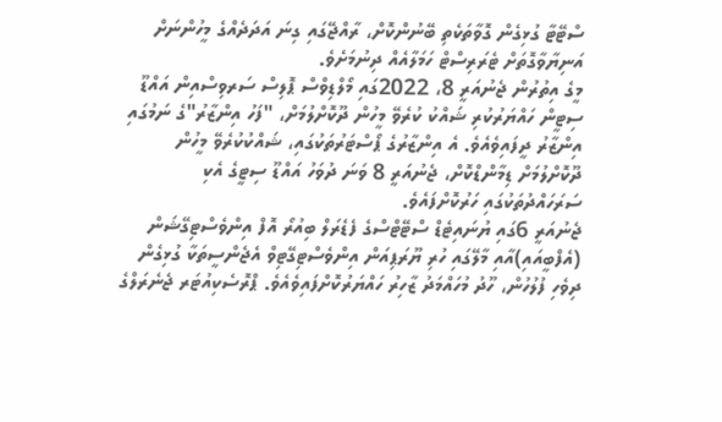ސްޓޭޓާ ގުޅިގެން ގޮވާތަކެތި ބޭނުންކޮށް، ރާއްޖޭގައި ގިނަ އަދަދެއްގެ މީހުންނަށް އަނިޔާވާގޮތަށް ޓެރަރިސްޓް ހަމަލާއެއް ދިނުމަށެވެ.
މީގެ އިތުރުން ޖެނުއަރީ 8، 2022ގައި މޯލްޑިވްސް ޕޮލިސް ސަރވިސްއިން އައްޑޫ ސިޓީން ހައްޔަރުކުރި ޝައްކު ކުރެވޭ މީހުން ދޫކޮށްލުމަށް، "ފަހު އިންޒާރު"ގެ ނަމުގައި އިންޒާރު ދީފައިވެއެވެ. އެ އިންޒާރުގެ ޕޯސްޓަރުތަކުގައި، ޝައްކުކުރެވޭ މީހުން ދޫކޮށްލުމަށް ޑިމާންޑްކޮށް، ޖެނުއަރީ 8 ވަނަ ދުވަހު އައްޑޫ ސިޓީގެ އެކި ސަރަހައްދުތަކުގައި ހަރުކޮށްފައެވެ.
ޖެނުއަރީ 6ގައި ޔުނައިޓެޑް ސްޓޭޓްސްގެ ފެޑެރަލް ބިއުރޯ އޮފް އިންވެސްޓިގޭޝަން (އެފްބީއައި)އާއި މާލޭގައި ހުރި ޔޫރަޕިއަން އިންވެސްޓިގޭޓިވް އެޖެންސީތަކާ ގުޅިގެން ދިވެހި ފުލުހުން، ހޫދު މުހައްމަދު ޒާހިރު ހައްޔަރުކޮށްފައިވެއެވެ. ޕްރޮސެކިއުޓަރ ޖެނެރަލްގެ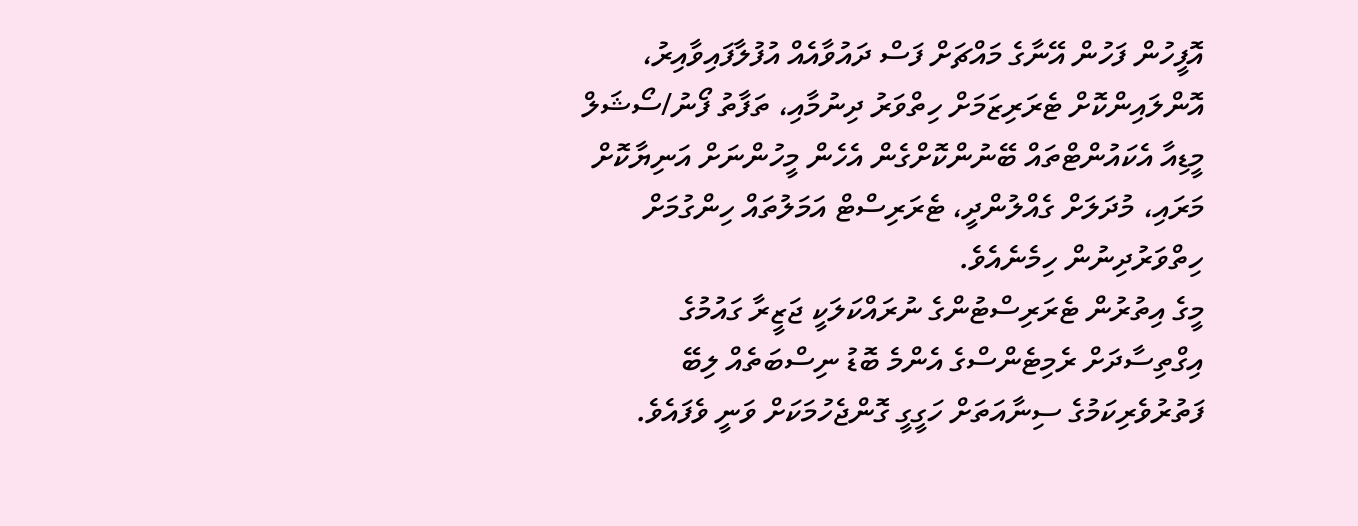އޮފީހުން ފަހުން އޭނާގެ މައްޗަށް ފަސް ދައުވާއެއް އުފުލާފައިވާއިރު، އޮންލައިންކޮށް ޓެރަރިޒަމަށް ހިތްވަރު ދިނުމާއި، ތަފާތު ފޯނު/ސޯޝަލް މީޑިއާ އެކައުންޓްތައް ބޭނުންކޮށްގެން އެހެން މީހުންނަށް އަނިޔާކޮށް މަރައި، މުދަލަށް ގެއްލުންދީ، ޓެރަރިސްޓް އަމަލުތައް ހިންގުމަށް ހިތްވަރުދިނުން ހިމެނެއެވެ.
މީގެ އިތުރުން ޓެރަރިސްޓުންގެ ނުރައްކަލަކީ ޖަޒީރާ ގައުމުގެ އިގްތިސާދަށް ރެމިޓެންސްގެ އެންމެ ބޮޑު ނިސްބަތެއް ލިބޭ ފަތުރުވެރިކަމުގެ ސިނާއަތަށް ހަގީގީ ގޮންޖެހުމަކަށް ވަނީ ވެފައެވެ.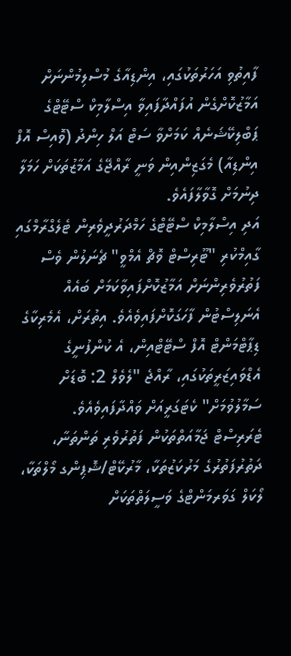ފާއިތުވި އަހަރުތަކުގައި، އިންޑިއާގެ މުސްލިމުންނަށް އަމާޒުކޮށްގެން އުފައްދާފައިވާ އިސްލާމިކް ސްޓޭޓްގެ ޕަބްލިކޭޝަނެއް ކަމަށްވާ ސަޓް އަލް ހިންދު (ވޮއިސް އޮފް އިންޑިއާ) މެގަޒިންއިން ވަނީ ރާއްޖޭގެ އަމާޒުތަކަށް ހަމަލާ ދިނުމަށް ގޮވާލާފައެވެ.
އަދި އިސްލާމިކް ސްޓޭޓްގެ ހަމްދަރުދީވެރިން ޓެލެގްރާމްގައި ގާއިމްކުރި "ޓޫރިސްޓް ވޮޗް އެމްވީ" ޗެނަލުން ވެސް ފަތުރުވެރިންނަށް އަމާޒުކޮށްފައިވާކަމަށް ބައެއް އެނަލިސްޓުން ފާހަގަކޮށްފައިވެއެވެ. އިތުރަށް، އެމެރިކާގެ ޑިޕާޓްމަންޓް އޮފް ސްޓޭޓްއިން، އެ ކުންފުނީގެ އެޑްވައިޒަރީތަކުގައި، ރާއްޖެ "ލެވެލް 2: ބޮޑަށް ސަމާލުވުމަށް" ކެޓަގަރީއަށް ވައްދާފައިވެއެވެ.
ޓެރަރިސްޓް ޖަމާއަތްތަކުން ފަތުރުވެރި ތަންތަނާ، ދަތުރުފަތުރުގެ މަރުކަޒުތަކާ، މާރުކޭޓް/ޝޮޕިންގ މޯލްތަކާ، ލޯކަލް ގަވަރމަންޓްގެ ވަސީލަތްތަކަށް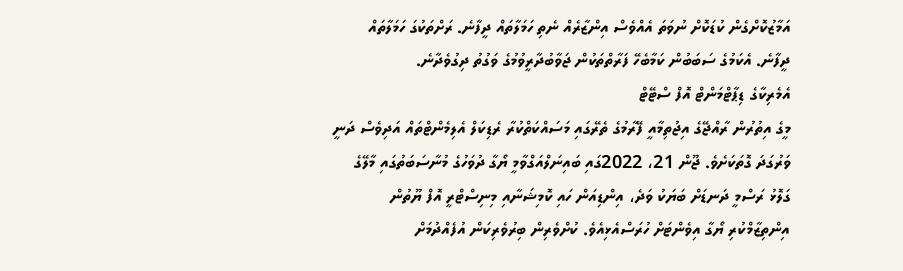އަމާޒުކޮށްގެން ކުޑަކޮށް ނުވަތަ އެއްވެސް އިންޒާރެއް ނެތި ހަމަލާތައް ދީފާނެ. ރަށްތަކުގަ ހަމަލާތައް ދީފާނެ. އެކަމުގެ ސަބަބުން ކަމާބެހޭ ފަރާތްތަކުން ޖަވާބުދާރީވުމުގެ ވަގުތު ދިގުވެދާނެ.
އެމެރިކާގެ ޑިޕާޓްމަންޓް އޮފް ސްޓޭޓް
މީގެ އިތުރުން ރާއްޖޭގެ އިޖުތިމާއީ ފޭރާމުގެ ތެރޭގައި މަސައްކަތްކުރާ ރެޑިކަލް އެލިމެންޓްތައް އަދިވެސް ދަނީ ވަރުގަދަ ގޮތަކަށެވެ. ޖޫން 21، 2022ގައި ބައިނަލްއަގްވާމީ ޔޯގާ ދުވަހުގެ މުނާސަބަތުގައި މާލޭގެ ގަލޮޅު ރަސްމީ ދަނޑަށް ބަޔަކު ވަދެ، އިންޑިއަން ހައި ކޮމިޝަނާއި މިނިސްޓްރީ އޮފް ޔޫތުން އިންތިޒާމްކުރި ޔޯގާ އިވެންޓަށް ހުރަސްއެޅިއެވެ. ކުށްވެރިން ބިރުވެރިކަން އުފެއްދުމަށް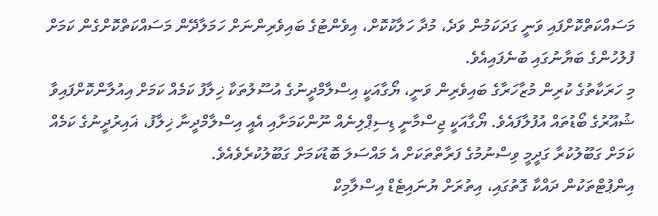މަސައްކަތްކޮށްފައި ވަނީ ގަދަކަމުން ވަދެ، މުދާ ހަލާކުކޮށް، އިވެންޓުގެ ބައިވެރިންނަށް ހަމަލާދޭން މަސައްކަތްކޮށްގެން ކަމަށް ފުލުހުންގެ ބަޔާނުގައި ބުނެފައިއެވެ.
މި ހަރަކާތުގެ ކުރިން މުޒާހަރާގެ ބައިވެރިން ވަނީ، ޔޯގާއަކީ އިސްލާމްދީނުގެ އުސޫލުތަކާ ޚިލާފު ކަމެއް ކަމަށް އިއުލާންކޮށްފައިވާ ޝުއޫރުގެ ބޯޑުތައް އުފުލާފައެވެ. ޔޯގާއަކީ ޖިސްމާނީ ޑިސިޕްލިނެއް ނޫންކަމަށާއި އެއީ އިސްލާމްދީނާ ޚިލާފު، ޣައިރުދީނުގެ ކަމެއް ކަމަށް ގަބޫލުކުރާ ގަދީމީ ވިސްނުމުގެ ފަރާތްތަކަށް އެ މައްސަލަ ބޮޑުކަމަށް ގަބޫލުކުރެވެއެވެ.
އިންޕުޓްތަކުން ދައްކާ ގޮތުގައި، އިތުރަށް ޔުނައިޓެޑް އިސްލާމިކް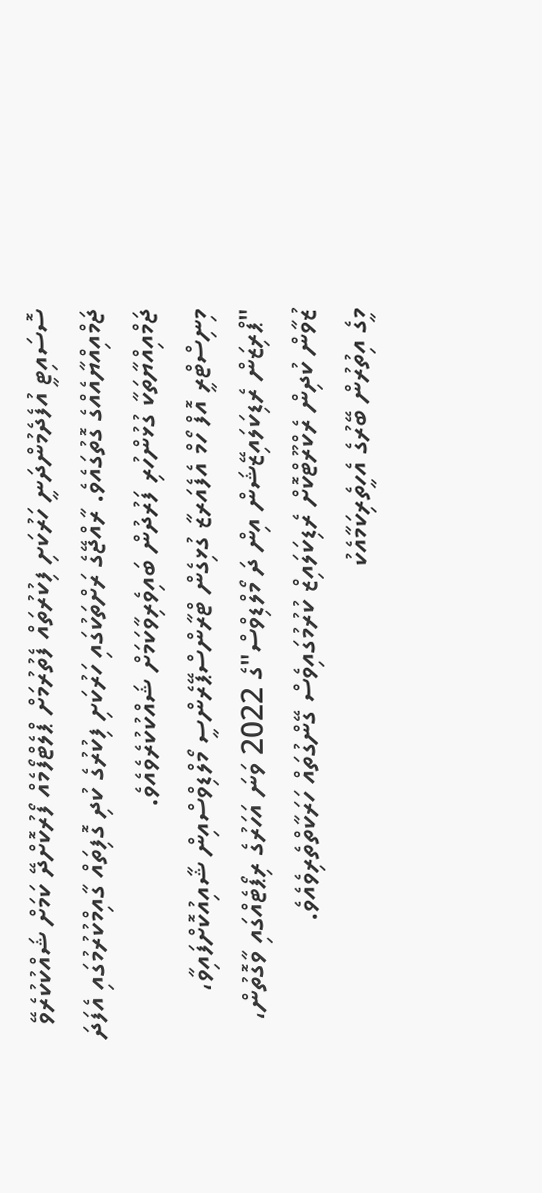ސޮސައިޓީ އުފެދެމުންދަނީ ހަރުކަށި ފިކުރުތައް ފެތުރުމަށް ޕްލެޓްފޯމެއް ފޯރުކޮށްދޭ ކަމަށް ޝައްކުކުރެވޭ ޖަމްއިއްޔާއެއްގެ ގޮތުގައެވެ. ރާއްޖޭގެ ރަށްތަކުގައި ހަރުކަށި ފިކުރުގެ ކުދި ގޮފިތައް ގާއިމްކުރުމުގައި އެފަދަ ޖަމްއިއްޔާތަކާ ގުޅުންހުރި ފަރުދުން ބައިވެރިވާކަމަށް ޝައްކުކުރެވެއެވެ.
މިނިސްޓްރީ އޮފް ހޯމް އެފެއަރޒާ ގުޅިގެން ޓްރާންސްޕޭރެންސީ މޯލްޑިވްސްއިން ޝާއިއުކޮށްފައިވާ، "ޕްރިޒަން ރެޑިކަލައިޒޭޝަން އިން ދަ މޯލްޑިވްސް"ގެ 2022 ވަނަ އަހަރުގެ ރިޕޯޓެއްގައި ވާގޮތުން، ޒުވާން ކުދިން ރެކްރޫޓްކޮށް ރެޑިކަލައިޒް ކުރުމުގައިވެސް ގޭންގުތައް ހަރަކާތްތެރިވެއެވެ.
މީގެ އިތުރުން ބޭރުގެ އެހީތެރިކަމާއެކު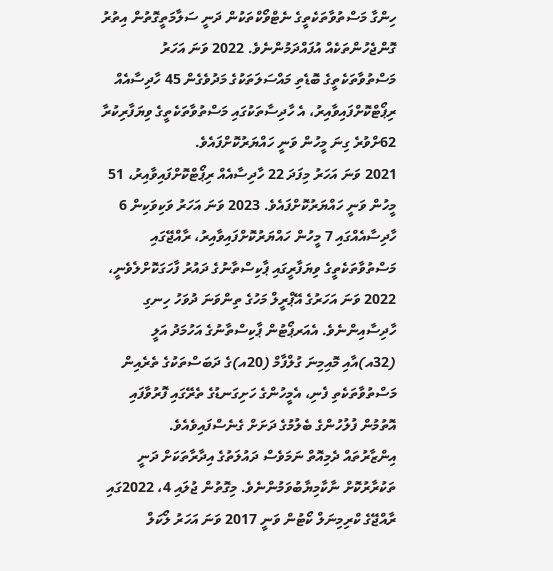ހިންގާ މަސްތުވާތަކެތީގެ ނެޓްވޯކްތަކުން ދަނީ ސަލާމަތީގޮތުން އިތުރު ގޮންޖެހުންތަކެއް އުފައްދަމުންނެވެ. 2022 ވަނަ އަހަރު މަސްތުވާތަކެތީގެ ބޮޑެތި މައްސަލަތަކުގެ މަދުވެގެން 45 ހާދިސާއެއް ރިޕޯޓްކޮށްފައިވާއިރު، އެ ހާދިސާތަކުގައި މަސްތުވާތަކެތީގެ ވިޔަފާރިކުރާ 62ށްވުރެ ގިނަ މީހުން ވަނީ ހައްޔަރުކޮށްފައެވެ.
2021 ވަނަ އަހަރު މިފަދަ 22 ހާދިސާއެއް ރިޕޯޓްކޮށްފައިވާއިރު، 51 މީހުން ވަނީ ހައްޔަރުކޮށްފައެވެ. 2023 ވަނަ އަހަރު ވަކިވަކިން 6 ހާދިސާއެއްގައި 7 މީހުން ހައްޔަރުކޮށްފައިވާއިރު، ރާއްޖޭގައި މަސްތުވާތަކެތީގެ ވިޔަފާރީގައި ޕާކިސްތާނުގެ ދައުރު ފާހަގަކޮށްލެވެނީ، 2022 ވަނަ އަހަރުގެ އޭޕްރީލް މަހުގެ ތިންވަނަ ދުވަހު ހިނގި ހާދިސާއިންނެވެ. އެއަރޕޯޓުން ޕާކިސްތާނުގެ އަހުމަދު އަލީ (32އ)އާއި މޮއިމިނަ ގުލްފާމް (20އ)ގެ ދަބަސްތަކުގެ ތެރެއިން މަސްތުވާތަކެތި ފެނި، އެމީހުންގެ ހަށިގަނޑުގެ ތެރޭގައި ފޮރުވާފައި އޮތުމުން ފުލުހުންގެ ބެލުމުގެ ދަށަށް ގެނެސްފައިވެއެވެ.
އިންޒާރުތައް ދެމިއޮތް ނަމަވެސް ދައުލަތުގެ އިދާރާތަކަށް ދަނީ ތަކުރާރުކޮށް ނާކާމިޔާބުވަމުންނެވެ. މިގޮތުން ޖުލައި 4، 2022ގައި ރާއްޖޭގެ ކްރިމިނަލް ކޯޓުން ވަނީ 2017 ވަނަ އަހަރު ލޯކަލް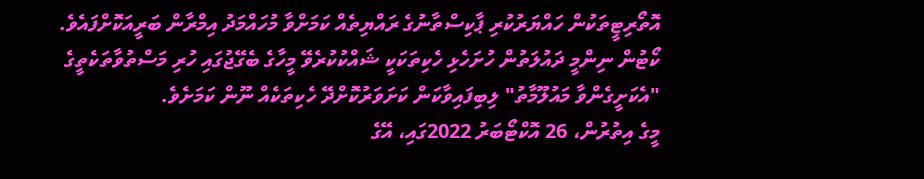އޮތޯރިޓީތަކުން ހައްޔަރުކުރި ޕާކިސްތާނުގެ ރައްޔިތެއް ކަމަށްވާ މުހައްމަދު އިމްރާން ބަރީއަކޮށްފައެވެ. ކޯޓުން ނިންމީ ދައުލަތުން ހުށަހެޅި ހެކިތަކަކީ ޝައްކުކުރެވޭ މީހާގެ ބެގޭޖުގައި ހުރި މަސްތުވާތަކެތީގެ "އެކަށީގެންވާ މައުލޫމާތު" ލިބިފައިވާކަން ކަށަވަރުކޮށްދޭ ހެކިތަކެއް ނޫން ކަމަށެވެ.
މީގެ އިތުރުން، 26 އޮކްޓޯބަރު 2022ގައި، އޭގެ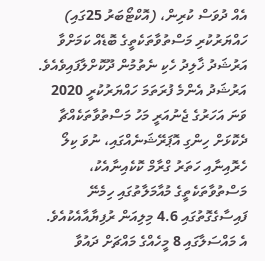އެއް ދުވަސް ކުރިން، (އޮކްޓޯބަރު 25ގައި) ހައްޔަރުކުރި މަސްތުވާތަކެތީގެ ބޮޑެއް ކަމަށްވާ އަރުޝަދު ޚާލިދު ހެކި ނެތުމުން ދޫކޮށްލާފައިވެއެވެ. އަރުޝަދު އެންމެ ފުރަތަމަ ހައްޔަރުކުރީ 2020 ވަނަ އަހަރުގެ ޖެނުއަރީ މަހު މަސްތުވާތަކެއްޗާ ދެކޮޅަށް ހިންގި އޮޕަރޭޝަނެއްގައި، ނުވަ ކިލޯ ހެރޮއިނާއި ހަތަރު ގްރާމް ކޮކެއިނާއެކު، މަސްތުވާތަކެތީގެ މުއާމަލާތުގައި ހިމެނޭ ފައިސާގެގޮތުގައި 4.6 މިލިއަން ރުފިޔާއާއެކުއެވެ.
އެ މައްސަލާގައި 8 މީހެއްގެ މައްޗަށް ދައުވާ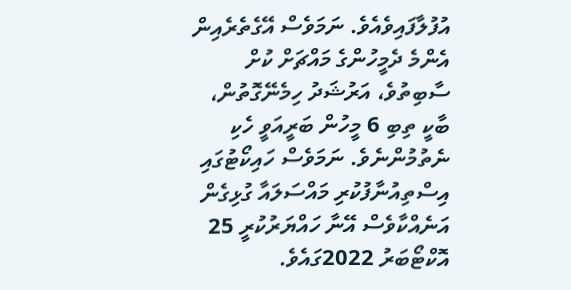އުފުލާފައިވެއެވެ. ނަމަވެސް އޭގެތެރެއިން އެންމެ ދެމީހުންގެ މައްޗަށް ކުށް ސާބިތުވެ، އަރުޝަދު ހިމެނޭގޮތުން، ބާކީ ތިބި 6 މީހުން ބަރީއަވީ ހެކި ނެތުމުންނެވެ. ނަމަވެސް ހައިކޯޓުގައި އިސްތިއުނާފުކުރި މައްސަލައާ ގުޅިގެން އަނެއްކާވެސް އޭނާ ހައްޔަރުކުރީ 25 އޮކްޓޯބަރު 2022ގައެވެ.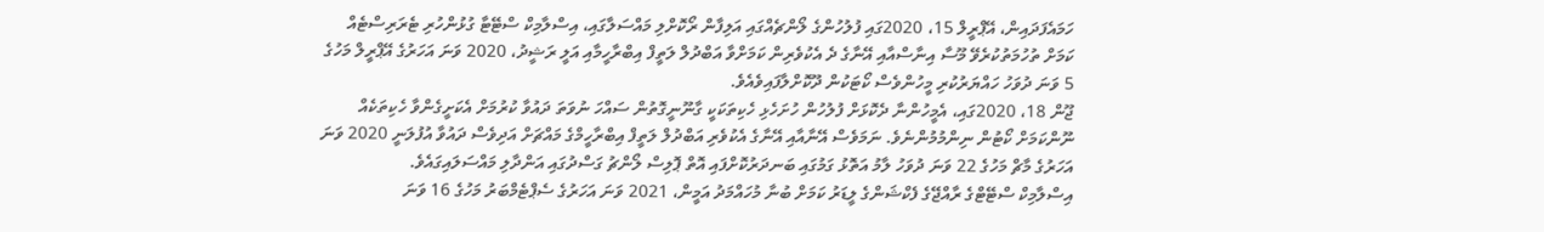ހަމައެފަދައިން، އޭޕްރީލް 15، 2020ގައި ފުލުހުންގެ ލޯންޗެއްގައި އަލިފާން ރޯކޮށްލި މައްސަލާގައި، އިސްލާމިކް ސްޓޭޓާ ގުޅުންހުރި ޓެރަރިސްޓެއް ކަމަށް ތުހުމަތުކުރެވޭ މޫސާ އިނާސްއާއި އޭނާގެ ދެ އެކުވެރިން ކަމަށްވާ އަބްދުލް ލަތީފް އިބްރާހީމާއި އަލީ ރަޝީދު، 2020 ވަނަ އަހަރުގެ އޭޕްރީލް މަހުގެ 5 ވަނަ ދުވަހު ހައްޔަރުކުރި މީހުންވެސް ކޯޓަކުން ދޫކޮށްލާފައިވެއެވެ.
ޖޫން 18، 2020ގައި، އެމީހުންނާ ދެކޮޅަށް ފުލުހުން ހުށަހެޅި ހެކިތަކަކީ ގާނޫނީގޮތުން ސައްހަ ނުވަތަ ދައުވާ ކުރުމަށް އެކަށީގެންވާ ހެކިތަކެއް ނޫންކަމަށް ކޯޓުން ނިންމުމުންނެވެ. ނަމަވެސް އޭނާއާއި އޭނާގެ އެކުވެރި އަބްދުލް ލަތީފް އިބްރާހީމްގެ މައްޗަށް އަދިވެސް ދައުވާ އުފުލަނީ 2020 ވަނަ އަހަރުގެ މާޗް މަހުގެ 22 ވަނަ ދުވަހު ލާމު އަތޮޅު ގަމުގައި ބަނދަރުކޮށްފައި އޮތް ޕޮލިސް ލޯންޗު ގަސްދުގައި އަންދާލި މައްސަލައިގައެވެ.
އިސްލާމިކް ސްޓޭޓްގެ ރާއްޖޭގެ ފެކްޝަންގެ ލީޑަރު ކަމަށް ބުނާ މުހައްމަދު އަމީން، 2021 ވަނަ އަހަރުގެ ސެޕްޓެމްބަރު މަހުގެ 16 ވަނަ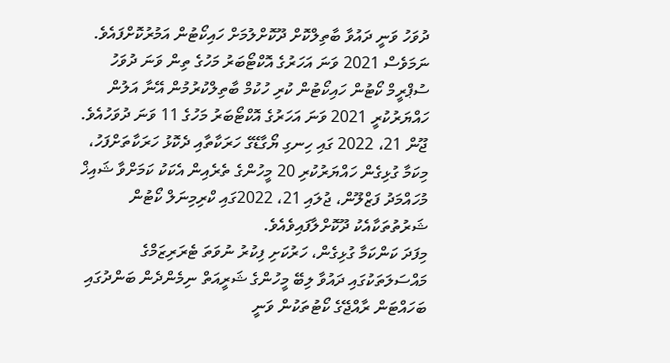ދުވަހު ވަނީ ދައުވާ ބާތިލްކޮށް ދޫކޮށްލުމަށް ހައިކޯޓުން އަމުރުކޮށްފައެވެ. ނަމަވެސް 2021 ވަނަ އަހަރުގެ އޮކްޓޯބަރު މަހުގެ ތިން ވަނަ ދުވަހު ސުޕްރީމް ކޯޓުން ހައިކޯޓުން ކުރި ހުކުމް ބާތިލްކުރުމުން އޭނާ އަލުން ހައްޔަރުކުރީ 2021 ވަނަ އަހަރުގެ އޮކްޓޯބަރު މަހުގެ 11 ވަނަ ދުވަހުއެވެ.
ޖޫން 21، 2022 ގައި ހިނގި ޔޯގާޑޭގެ ހަރަކާތާއި ދެކޮޅު ހަރަކާތަށްފަހު، މިކަމާ ގުޅިގެން ހައްޔަރުކުރި 20 މީހުންގެ ތެރެއިން އެކަކު ކަމަށްވާ ޝައިޚް މުހައްމަދު ފަޒްލޫން، ޖުލައި 21، 2022ގައި ކްރިމިނަލް ކޯޓުން ޝަރުތުތަކާއެކު ދޫކޮށްލާފައިވެއެވެ.
މިފަދަ ކަންކަމާ ގުޅިގެން، ހަރުކަށި ފިކުރު ނުވަތަ ޓެރަރިޒަމްގެ މައްސަލަތަކުގައި ދައުވާ ލިބޭ މީހުންގެ ޝަރީއަތް ނިމެންދެން ބަންދުގައި ބަހައްޓަން ރާއްޖޭގެ ކޯޓުތަކުން ވަނީ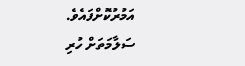އަމުރުކޮށްފައެވެ.
ސަލާމަތަށް ހުރި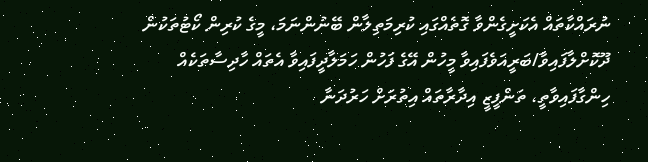ނުރައްކާތައް އެކަށީގެންވާ ގޮތެއްގައި ކުރިމަތިލާން ބޭނުންނަމަ، މީގެ ކުރިން ކޯޓުތަކުން ދޫކޮށްލާފައިވާ/ބަރީއަވެފައިވާ މީހުން އޭގެ ފަހުން ހަމަލާދީފައިވާ އެތައް ހާދިސާތަކެއް ހިންގާފައިވާތީ، ތަންފީޒީ އިދާރާތައް އިތުރަށް ހަރުދަނާ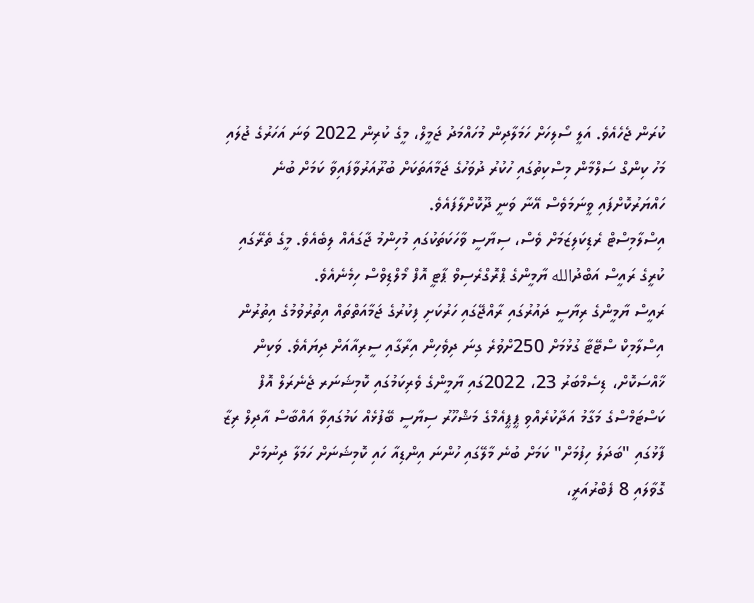ކުރަން ޖެހެއެވެ. އަލީ ސޯލިހަށް ހަމަލާދިން މުހައްމަދު ޖަމީލް، މީގެ ކުރިން 2022 ވަނަ އަހަރުގެ ޖުލައި މަހު ކިންގް ސަލްމާން މިސްކިތުގައި ހުކުރު ދުވަހުގެ ޖަމާއަތަކަށް ބުރޫއަރުވާފައިވާ ކަމަށް ބުނެ ހައްޔަރުކޮށްފައި ވީނަމަވެސް އޭނާ ވަނީ ދޫކޮށްލާފައެވެ.
އިސްލާމިސްޓް ރެޑިކަލިޒަމަށް ވެސް، ސިޔާސީ ވާހަކަތަކުގައި މުހިންމު ޖާގައެއް ލިބެއެވެ. މީގެ ތެރޭގައި ކުރީގެ ރައީސް އަބްދުالله ޔާމީންގެ ޕްރޮގްރެސިވް ޕާޓީ އޮފް މޯލްޑިވްސް ހިމެނެއެވެ.
ރައީސް ޔާމީންގެ ރިޔާސީ ދައުރުގައި ރާއްޖޭގައި ހަރުކަށި ފިކުރުގެ ޖަމާއަތްތައް އިތުރުވުމުގެ އިތުރުން އިސްލާމިކް ސްޓޭޓާ ގުޅުމަށް 250ށްވުރެ ގިނަ ދިވެހިން އިރާގާއި ސީރިއާއަށް ދިޔައެވެ. ވަކިން ޚާއްސަކޮށް، ޑިސެމްބަރު 23، 2022ގައި ޔާމީންގެ ވެރިކަމުގައި ކޮމިޝަނަރ ޖެނެރަލް އޮފް ކަސްޓަމްސްގެ މަގާމު އަދާކުރެއްވި ޕީޕީއެމްގެ މަޝްހޫރު ސިޔާސީ ބޭފުޅެއް ކަމުގައިވާ އައްބާސް އާދިލް ރިޒާ ފާޅުގައި "ބަދަލު ހިފުމަށް" ކަމަށް ބުނެ މާލޭގައި ހުންނަ އިންޑިއާ ހައި ކޮމިޝަނަށް ހަމަލާ ދިނުމަށް ގޮވާލައި 8 ފެބްރުއަރީ،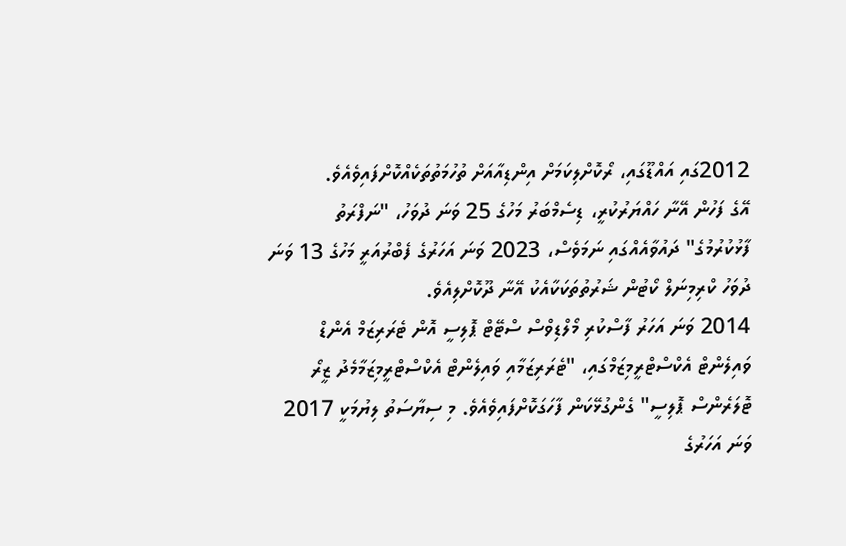2012ގައި އައްޑޫގައި، ރޯކޮށްލިކަމަށް އިންޑިއާއަށް ތުހުމަތުތަކެއްކޮށްފައިވެއެވެ.
އޭގެ ފަހުން އޭނާ ހައްޔަރުކުރީ، ޑިސެމްބަރު މަހުގެ 25 ވަނަ ދުވަހު، "ނަފްރަތު ފާޅުކުރުމުގެ" ދައުވާއެއްގައި ނަމަވެސް، 2023 ވަނަ އަހަރުގެ ފެބްރުއަރީ މަހުގެ 13 ވަނަ ދުވަހު ކްރިމިނަލް ކޯޓުން ޝަރުތުތަކަކާއެކު އޭނާ ދޫކޮށްލިއެވެ.
2014 ވަނަ އަހަރު ފާސްކުރި މޯލްޑިވްސް ސްޓޭޓް ޕޮލިސީ އޮން ޓެރަރިޒަމް އެންޑް ވައިލެންޓް އެކްސްޓްރީމިޒަމްގައި، "ޓެރަރިޒަމާއި ވައިލެންޓް އެކްސްޓްރީމިޒަމާމެދު ޒީރޯ ޓޮލަރެންސް ޕޮލިސީ" ގެންގުޅޭކަން ފާހަގަކޮށްފައިވެއެވެ. މި ސިޔާސަތު ލިޔުމަކީ 2017 ވަނަ އަހަރުގެ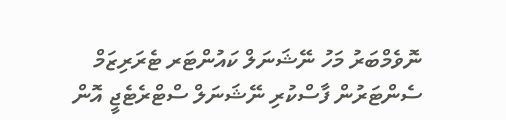ނޮވެމްބަރު މަހު ނޭޝަނަލް ކައުންޓަރ ޓެރަރިޒަމް ސެންޓަރުން ފާސްކުރި ނޭޝަނަލް ސްޓްރެޓެޖީ އޮން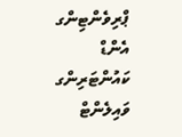ޕްރިވެންޓިންގ އެންޑް ކައުންޓަރިންގ ވައިލެންޓް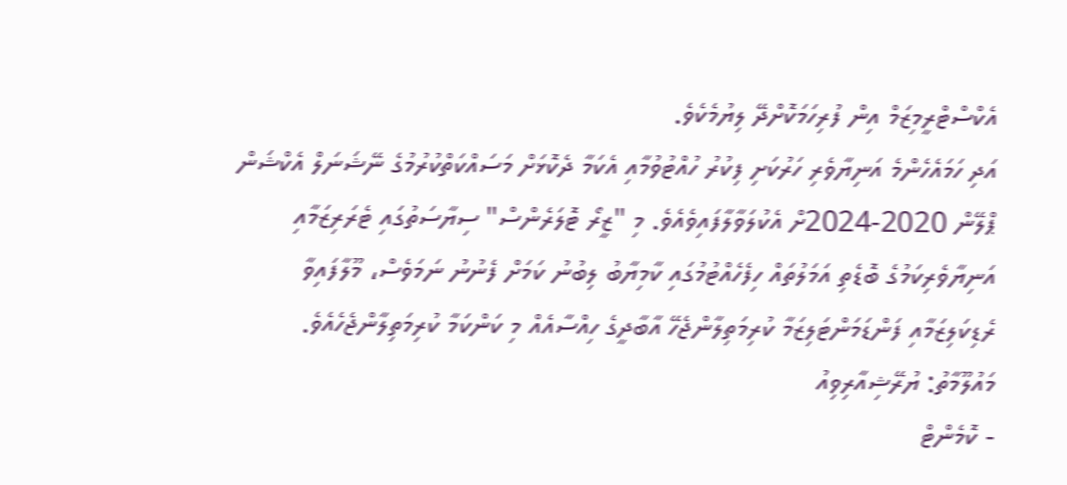އެކްސްޓްރީމިޒަމް އިން ފުރިހަމަކޮށްދޭ ލިޔުމެކެވެ.
އަދި ހަމައެހެންމެ އަނިޔާވެރި ހަރުކަށި ފިކުރު ހުއްޓުވުމާއި އެކަމާ ދެކޮޅަށް މަސައްކަތްކުރުމުގެ ނޭޝަނަލް އެކްޝަން ޕްލޭން 2020-2024ށް އެކުލަވާލާފައިވެއެވެ. މި "ޒީރޯ ޓޮލަރެންސް" ސިޔާސަތުގައި ޓެރަރިޒަމާއި އަނިޔާވެރިކަމުގެ ބޮޑެތި އަމަލުތައް ހިފެހެއްޓުމުގައި ކާމިޔާބު ލިބުނު ކަމަށް ފެނުނު ނަމަވެސް، މޫލާފައިވާ ރެޑިކަލިޒަމާއި ފަންޑަމަންޓަލިޒަމާ ކުރިމަތިލާންޖެހޭ އާބާދީގެ ހިއްސާއެއް މި ކަންކަމާ ކުރިމަތިލާންޖެހެއެވެ.
މައުލޫމާތު: ޔުރޭޝިއާރިވިއު
- ކޮމެންޓް